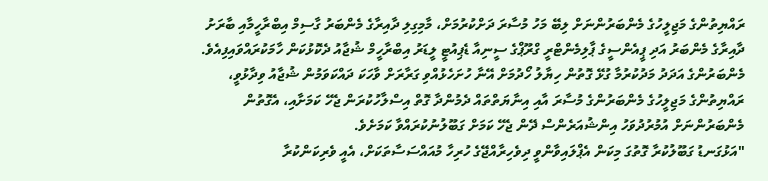ރައްޔިތުންގެ މަޖިލީހުގެ މެންބަރުންނަށް ލިބޭ މަހު މުސާރަ ދަށްކުރުމަށް، މާމިގިލި ދާއިރާގެ މެންބަރު ގާސިމް އިބްރާހީމާއި ބާރަށު ދާއިރާގެ މެންބަރު އަދި ޕީއެންސީގެ ޕާލިމެންޓްރީ ގްރޫޕްގެ ސީނިއާ ޑެޕިއުޓީ ލީޑަރު އިބްރާހީމް ޝުޖާއު ދެކޮޅުކަން ހާމަކުރައްވައިފިއެވެ.
މެންބަރުންގެ އަދަދު މަދުކުރުމާ ގުޅޭ ގޮތުން ހިޔާލު ހޯދުމަށް އޭނާ ހުށަހެޅުއްވި ގަރާރަށް ވާހަކަ ދައްކަވަމުން ޝުޖާއު ވިދާޅުވީ، ރައްޔިތުންގެ މަޖިލީހުގެ މެންބަރުންގެ މުސާރަ އާއި އިނާޔަތްތައް ދެމުންދާ ގޮތް އިސްލާހުކުރަން ޖެހޭ ކަމަށާއި، އެގޮތުން މެންބަރުންނަށް އުމުރުދުވަހު އިންޝުއަރެންސް ދޭން ޖެހޭ ކަމަށް ގަބޫލުނުކުރައްވާ ކަމަށެވެ.
"އަޅުގަނޑު ގަބޫލުކުރާ ގޮތުގަ މިކަން އެޕްލައިވާންވީ ދިވެހިރާއްޖޭގެ ހުރިހާ މުއައްސަސާތަކަށް، އެއީ ވެރިކަންކުރާ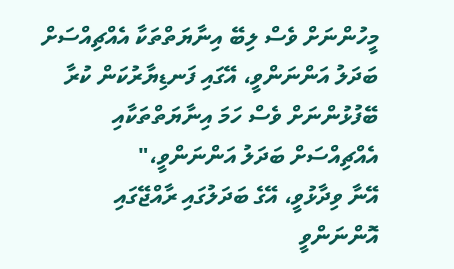މީހުންނަށް ވެސް ލިބޭ އިނާޔަތްތަކާ އެއްޗިއްސަށް ބަދަލު އަންނަންވީ، އޭގައި ފަނޑިޔާރުކަން ކުރާ ބޭފުޅުންނަށް ވެސް ހަމަ އިނާޔަތްތަކާއި އެއްޗިއްސަށް ބަދަލު އަންނަންވީ،"
އޭނާ ވިދާޅުވީ، އޭގެ ބަދަލުގައި ރާއްޖޭގައި އޮންނަންވީ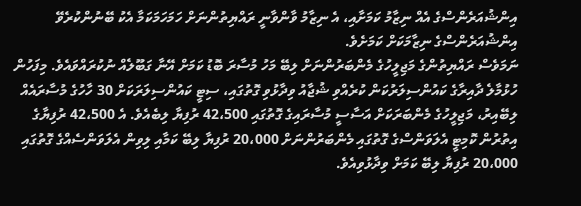އިންޝުއަރެންސްގެ އެއް ނިޒާމު ކަމަށާއި، އެ ނިޒާމު ވާންވާނީ ރައްޔިތުންނަށް ހަމަހަމަކަމާ އެކު ބޭނުންކުރެވޭ އިންޝުއަރެންސްގެ ނިޒާމަކަށް ކަމަށެވެ.
ނަމަވެސް ރައްޔިތުންގެ މަޖިލީހުގެ މެންބަރުންނަށް ލިބޭ މަހު މުސާރަ ބޮޑު ކަމަށް އޭނާ ގަބޫލެއް ނުކުރައްވައެވެ. މިފަހުން ހުޅުމާލެ ދާއިރާގެ ކައުންސިލަރުކަން ކުރެއްވި ޝުޖާއު ވިދާޅުވި ގޮތުގައި، ސިޓީ ކައުންސިލަރަކަށް 30 ހާހުގެ މުސާރައެއް ލިބޭއިރު، މަޖިލީހުގެ މެންބަރަކަށް އަސާސީ މުސާރައިގެ ގޮތުގައި 42،500 ރުފިޔާ ލިބެއެވެ. އެ 42،500 ރުފިޔާގެ އިތުރުން ކޮމިޓީ އެލަވަންސްގެ ގޮތުގައި މެންބަރުންނަށް 20،000 ރުފިޔާ ލިބޭ ކަމާއި ލިވިން އެލަވަންސެއްގެ ގޮތުގައި 20،000 ރުފިޔާ ލިބޭ ކަމަށް ވިދާޅުވިއެވެ.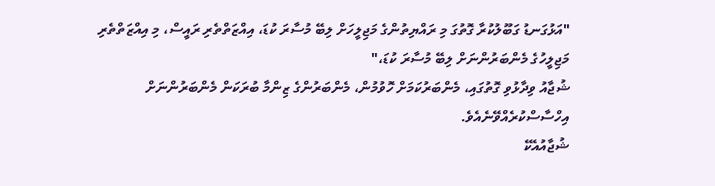"އަޅުގަނޑު ގަބޫލުކުރާ ގޮތުގަ މި ރައްޔިތުންގެ މަޖިލީހަށް ލިބޭ މުސާރަ ކުޑަ، އިއްޒަތްތެރި ރައީސް، މި އިއްޒަތްތެރި މަޖިލީހުގެ މެންބަރުންނަށް ލިބޭ މުސާރަ ކުޑަ،"
ޝުޖާއު ވިދާޅުވި ގޮތުގައި، މެންބަރުކަމަށް ހޮވުމުން، މެންބަރުންގެ ޒިންމާ ބުރަކަން މެންބަރުންނަށް އިހްސާސްކުރެއްވޭނެއެވެ.
ޝުޖާއުއެކޭ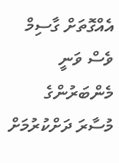އެއްގޮތަށް ގާސިމް ވެސް ވަނީ މެންބަރުންގެ މުސާރަ ދަށްކުރުމަށް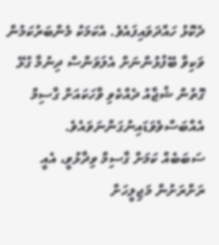ދެކޮޅު ހައްދަވައިފައެވެ. އެކަމަކު މެންބަރުކަމުން ވަކިވާ ބޭފުޅުންނަށް އެލަވަންސް ދިނުމާ ގުޅޭ ގޮތުން ޝުޖާއު ދެއްކެވި ވާހަކައަށް ގާސިމް އެއްބަސްވެވަޑައިނުގަންނަވައެވެ.
ސަބަބެއް ކަމަށް ގާސިމް ވިދާޅުވީ، އެއީ ރަށްރަށުން މަޖިލީހަށް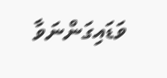ވަޑައިގަންނަވާ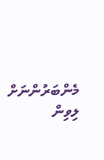މެންބަރުންނަށް ލިވިން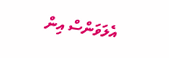އެލަވަންސް އިން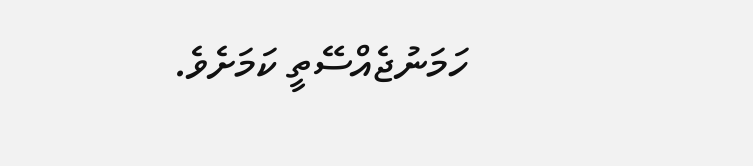ހަމަނުޖެއްސޭތީ ކަމަށެވެ.